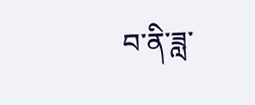བ་ནི་ཟླ་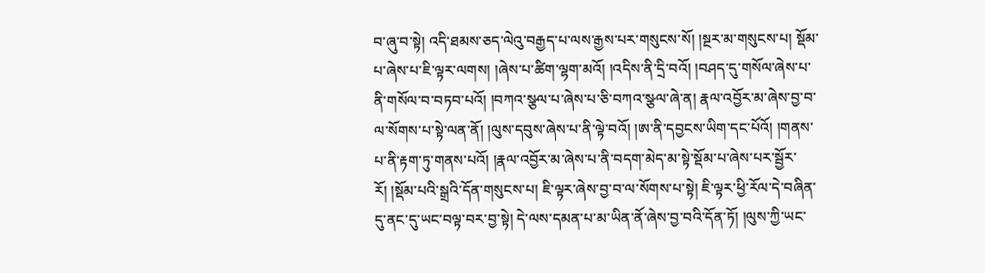བ་ཞུ་བ་སྟེ། འདི་ཐམས་ཅད་ལེའུ་བརྒྱད་པ་ལས་རྒྱས་པར་གསུངས་སོ། །སྔར་མ་གསུངས་པ། སྡོམ་པ་ཞེས་པ་ཇི་ལྟར་ལགས། །ཞེས་པ་ཚིག་ལྷག་མའོ། །འདིས་ནི་དྲི་བའོ། །བཤད་དུ་གསོལ་ཞེས་པ་ནི་གསོལ་བ་བཏབ་པའོ། །བཀའ་སྩལ་པ་ཞེས་པ་ཅི་བཀའ་སྩལ་ཞེ་ན། རྣལ་འབྱོར་མ་ཞེས་བྱ་བ་ལ་སོགས་པ་སྟེ་ལན་ནོ། །ལུས་དབུས་ཞེས་པ་ནི་ལྟེ་བའོ། །ཨ་ནི་དབྱངས་ཡིག་དང་པོའོ། །གནས་པ་ནི་རྟག་ཏུ་གནས་པའོ། །རྣལ་འབྱོར་མ་ཞེས་པ་ནི་བདག་མེད་མ་སྟེ་སྡོམ་པ་ཞེས་པར་སྦྱོར་རོ། །སྡོམ་པའི་སྒྲའི་དོན་གསུངས་པ། ཇི་ལྟར་ཞེས་བྱ་བ་ལ་སོགས་པ་སྟེ། ཇི་ལྟར་ཕྱི་རོལ་དེ་བཞིན་དུ་ནང་དུ་ཡང་བལྟ་བར་བྱ་སྟེ། དེ་ལས་དམན་པ་མ་ཡིན་ནོ་ཞེས་བྱ་བའི་དོན་ཏོ། །ལུས་ཀྱི་ཡང་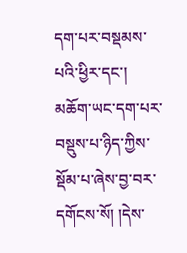དག་པར་བསྡམས་པའི་ཕྱིར་དང་། མཆོག་ཡང་དག་པར་བསྡུས་པ་ཉིད་ཀྱིས་སྡོམ་པ་ཞེས་བྱ་བར་དགོངས་སོ། །དེས་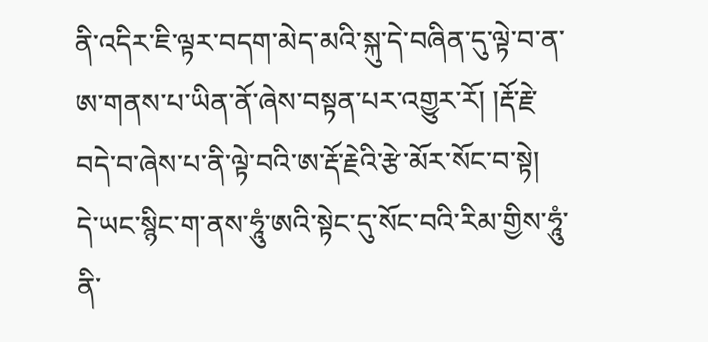ནི་འདིར་ཇི་ལྟར་བདག་མེད་མའི་སྐུ་དེ་བཞིན་དུ་ལྟེ་བ་ན་ཨ་གནས་པ་ཡིན་ནོ་ཞེས་བསྟན་པར་འགྱུར་རོ། །རྡོ་རྗེ་བདེ་བ་ཞེས་པ་ནི་ལྟེ་བའི་ཨ་རྡོ་རྗེའི་རྩེ་མོར་སོང་བ་སྟེ། དེ་ཡང་སྙིང་ག་ནས་ཧཱུཾ་ཨའི་སྟེང་དུ་སོང་བའི་རིམ་གྱིས་ཧཱུཾ་ནི་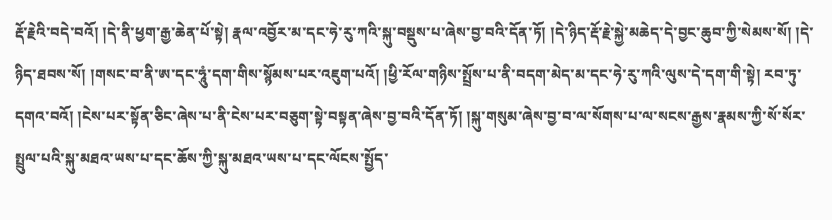རྡོ་རྗེའི་བདེ་བའོ། །དེ་ནི་ཕྱག་རྒྱ་ཆེན་པོ་སྟེ། རྣལ་འབྱོར་མ་དང་ཧེ་རུ་ཀའི་སྐུ་བསྡུས་པ་ཞེས་བྱ་བའི་དོན་ཏོ། །དེ་ཉིད་རྡོ་རྗེ་སྐྱེ་མཆེད་དེ་བྱང་ཆུབ་ཀྱི་སེམས་སོ། །དེ་ཉིད་ཐབས་སོ། །གསང་བ་ནི་ཨ་དང་ཧཱུཾ་དག་གིས་སྙོམས་པར་འཇུག་པའོ། །ཕྱི་རོལ་གཉིས་སྤྲོས་པ་ནི་བདག་མེད་མ་དང་ཧེ་རུ་ཀའི་ལུས་དེ་དག་གི་སྟེ། རབ་ཏུ་དགའ་བའོ། །ངེས་པར་སྟོན་ཅིང་ཞེས་པ་ནི་ངེས་པར་བཅུག་སྟེ་བསྟན་ཞེས་བྱ་བའི་དོན་ཏོ། །སྐུ་གསུམ་ཞེས་བྱ་བ་ལ་སོགས་པ་ལ་སངས་རྒྱས་རྣམས་ཀྱི་སོ་སོར་སྤྲུལ་པའི་སྐུ་མཐའ་ཡས་པ་དང་ཆོས་ཀྱི་སྐུ་མཐའ་ཡས་པ་དང་ལོངས་སྤྱོད་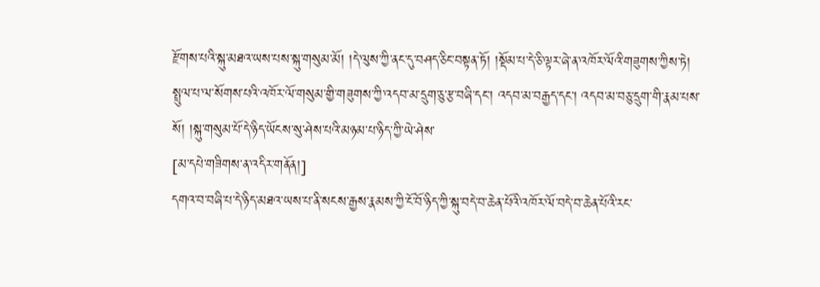རྫོགས་པའི་སྐུ་མཐའ་ཡས་པས་སྐུ་གསུམ་མོ། །དེ་ལུས་ཀྱི་ནང་དུ་བཤད་ཅིང་བསྟན་ཏོ། །སྡོམ་པ་དེ་ཅི་ལྟར་ཞེ་ན་འཁོར་ལོའི་གཟུགས་ཀྱིས་ཏེ། སྤྲུལ་པ་ལ་སོགས་པའི་འཁོར་ལོ་གསུམ་གྱི་གཟུགས་ཀྱི་འདབ་མ་དྲུག་ཅུ་རྩ་བཞི་དང་། འདབ་མ་བརྒྱད་དང་། འདབ་མ་བཅུ་དྲུག་གི་རྣམ་པས་སོ། །སྐུ་གསུམ་པོ་དེ་ཉིད་ཡོངས་སུ་ཤེས་པའི་མཉམ་པ་ཉིད་ཀྱི་ཡེ་ཤེས་
[མ་དཔེ་གཟིགས་ན་འདིར་གནོན།]
དགའ་བ་བཞི་པ་དེ་ཉིད་མཐའ་ཡས་པ་ནི་སངས་རྒྱས་རྣམས་ཀྱི་ངོ་བོ་ཉིད་ཀྱི་སྐུ་བདེ་བ་ཆེན་པོའི་འཁོར་ལོ་བདེ་བ་ཆེན་པོའི་རང་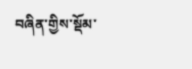བཞིན་གྱིས་སྡོམ་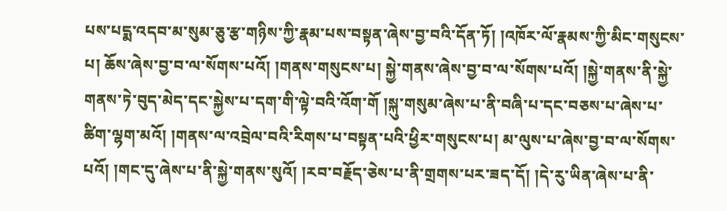པས་པདྨ་འདབ་མ་སུམ་ཅུ་རྩ་གཉིས་ཀྱི་རྣམ་པས་བསྟན་ཞེས་བྱ་བའི་དོན་ཏོ། །འཁོར་ལོ་རྣམས་ཀྱི་མིང་གསུངས་པ། ཆོས་ཞེས་བྱ་བ་ལ་སོགས་པའོ། །གནས་གསུངས་པ། སྐྱེ་གནས་ཞེས་བྱ་བ་ལ་སོགས་པའོ། །སྐྱེ་གནས་ནི་སྐྱེ་གནས་ཏེ་བུད་མེད་དང་སྐྱེས་པ་དག་གི་ལྟེ་བའི་འོག་གོ །སྐུ་གསུམ་ཞེས་པ་ནི་བཞི་པ་དང་བཅས་པ་ཞེས་པ་ཚིག་ལྷག་མའོ། །གནས་ལ་འབྲེལ་བའི་རིགས་པ་བསྟན་པའི་ཕྱིར་གསུངས་པ། མ་ལུས་པ་ཞེས་བྱ་བ་ལ་སོགས་པའོ། །གང་དུ་ཞེས་པ་ནི་སྐྱེ་གནས་སུའོ། །རབ་བརྗོད་ཅེས་པ་ནི་གྲགས་པར་ཟད་དོ། །དེ་རུ་ཡིན་ཞེས་པ་ནི་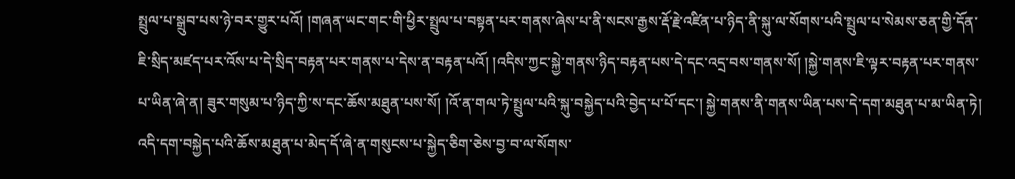སྤྲུལ་པ་སྒྲུབ་པས་ཉེ་བར་གྱུར་པའོ། །གཞན་ཡང་གང་གི་ཕྱིར་སྤྲུལ་པ་བསྟན་པར་གནས་ཞེས་པ་ནི་སངས་རྒྱས་རྡོ་རྗེ་འཛིན་པ་ཉིད་ནི་སྐུ་ལ་སོགས་པའི་སྤྲུལ་པ་སེམས་ཅན་གྱི་དོན་ཇི་སྲིད་མཛད་པར་འོས་པ་དེ་སྲིད་བརྟན་པར་གནས་པ་དེས་ན་བརྟན་པའོ། །འདིས་ཀྱང་སྐྱེ་གནས་ཉིད་བརྟན་པས་དེ་དང་འདྲ་བས་གནས་སོ། །སྐྱེ་གནས་ཇི་ལྟར་བརྟན་པར་གནས་པ་ཡིན་ཞེ་ན། ཟུར་གསུམ་པ་ཉིད་ཀྱི་ས་དང་ཆོས་མཐུན་པས་སོ། །འོ་ན་གལ་ཏེ་སྤྲུལ་པའི་སྐུ་བསྐྱེད་པའི་བྱེད་པ་པོ་དང་། སྐྱེ་གནས་ནི་གནས་ཡིན་པས་དེ་དག་མཐུན་པ་མ་ཡིན་ཏེ། འདི་དག་བསྐྱེད་པའི་ཆོས་མཐུན་པ་མེད་དོ་ཞེ་ན་གསུངས་པ་སྐྱེད་ཅིག་ཅེས་བྱ་བ་ལ་སོགས་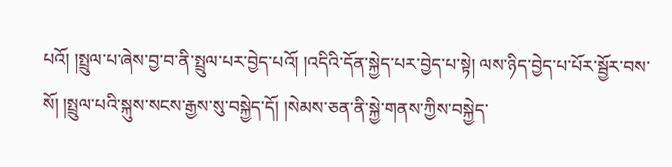པའོ། །སྤྲུལ་པ་ཞེས་བྱ་བ་ནི་སྤྲུལ་པར་བྱེད་པའོ། །འདིའི་དོན་སྐྱེད་པར་བྱེད་པ་སྟེ། ལས་ཉིད་བྱེད་པ་པོར་སྦྱོར་བས་སོ། །སྤྲུལ་པའི་སྐུས་སངས་རྒྱས་སུ་བསྐྱེད་དོ། །སེམས་ཅན་ནི་སྐྱེ་གནས་ཀྱིས་བསྐྱེད་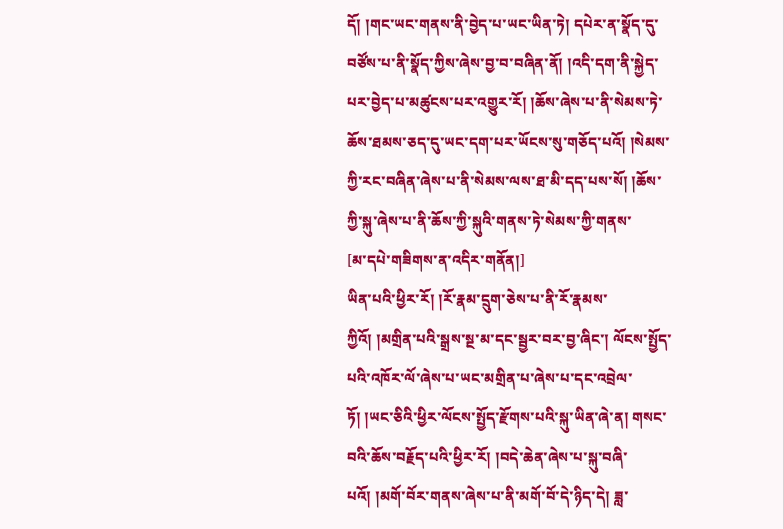དོ། །གང་ཡང་གནས་ནི་བྱེད་པ་ཡང་ཡིན་ཏེ། དཔེར་ན་སྣོད་དུ་བཙོས་པ་ནི་སྣོད་ཀྱིས་ཞེས་བྱ་བ་བཞིན་ནོ། །འདི་དག་ནི་སྐྱེད་པར་བྱེད་པ་མཚུངས་པར་འགྱུར་རོ། །ཆོས་ཞེས་པ་ནི་སེམས་ཏེ་ཆོས་ཐམས་ཅད་དུ་ཡང་དག་པར་ཡོངས་སུ་གཅོད་པའོ། །སེམས་ཀྱི་རང་བཞིན་ཞེས་པ་ནི་སེམས་ལས་ཐ་མི་དད་པས་སོ། །ཆོས་ཀྱི་སྐུ་ཞེས་པ་ནི་ཆོས་ཀྱི་སྐུའི་གནས་ཏེ་སེམས་ཀྱི་གནས་
[མ་དཔེ་གཟིགས་ན་འདིར་གནོན།]
ཡིན་པའི་ཕྱིར་རོ། །རོ་རྣམ་དྲུག་ཅེས་པ་ནི་རོ་རྣམས་ཀྱིའོ། །མགྲིན་པའི་སྒྲས་སྔ་མ་དང་སྦྱར་བར་བྱ་ཞིང་། ལོངས་སྤྱོད་པའི་འཁོར་ལོ་ཞེས་པ་ཡང་མགྲིན་པ་ཞེས་པ་དང་འབྲེལ་ཏོ། །ཡང་ཅིའི་ཕྱིར་ལོངས་སྤྱོད་རྫོགས་པའི་སྐུ་ཡིན་ཞེ་ན། གསང་བའི་ཆོས་བརྗོད་པའི་ཕྱིར་རོ། །བདེ་ཆེན་ཞེས་པ་སྐུ་བཞི་པའོ། །མགོ་བོར་གནས་ཞེས་པ་ནི་མགོ་བོ་དེ་ཉིད་དེ། ཟླ་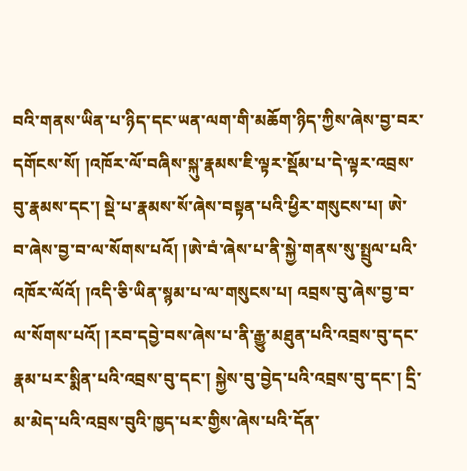བའི་གནས་ཡིན་པ་ཉིད་དང་ཡན་ལག་གི་མཆོག་ཉིད་ཀྱིས་ཞེས་བྱ་བར་དགོངས་སོ། །འཁོར་ལོ་བཞིས་སྐུ་རྣམས་ཇི་ལྟར་སྡོམ་པ་དེ་ལྟར་འབྲས་བུ་རྣམས་དང་། སྡེ་པ་རྣམས་སོ་ཞེས་བསྟན་པའི་ཕྱིར་གསུངས་པ། ཨེ་བ་ཞེས་བྱ་བ་ལ་སོགས་པའོ། །ཨེ་བཾ་ཞེས་པ་ནི་སྐྱེ་གནས་སུ་སྤྲུལ་པའི་འཁོར་ལོའོ། །འདི་ཅི་ཡིན་སྙམ་པ་ལ་གསུངས་པ། འབྲས་བུ་ཞེས་བྱ་བ་ལ་སོགས་པའོ། །རབ་དབྱེ་བས་ཞེས་པ་ནི་རྒྱུ་མཐུན་པའི་འབྲས་བུ་དང་རྣམ་པར་སྨིན་པའི་འབྲས་བུ་དང་། སྐྱེས་བུ་བྱེད་པའི་འབྲས་བུ་དང་། དྲི་མ་མེད་པའི་འབྲས་བུའི་ཁྱད་པར་གྱིས་ཞེས་པའི་དོན་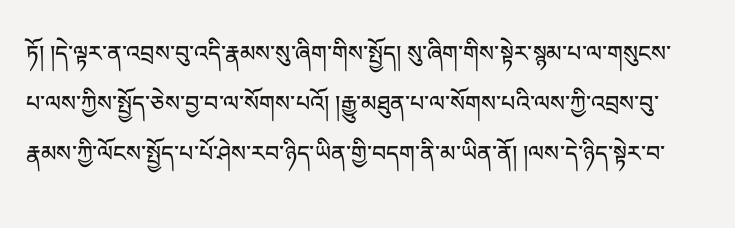ཏོ། །དེ་ལྟར་ན་འབྲས་བུ་འདི་རྣམས་སུ་ཞིག་གིས་སྤྱོད། སུ་ཞིག་གིས་སྟེར་སྙམ་པ་ལ་གསུངས་པ་ལས་ཀྱིས་སྤྱོད་ཅེས་བྱ་བ་ལ་སོགས་པའོ། །རྒྱུ་མཐུན་པ་ལ་སོགས་པའི་ལས་ཀྱི་འབྲས་བུ་རྣམས་ཀྱི་ལོངས་སྤྱོད་པ་པོ་ཤེས་རབ་ཉིད་ཡིན་གྱི་བདག་ནི་མ་ཡིན་ནོ། །ལས་དེ་ཉིད་སྟེར་བ་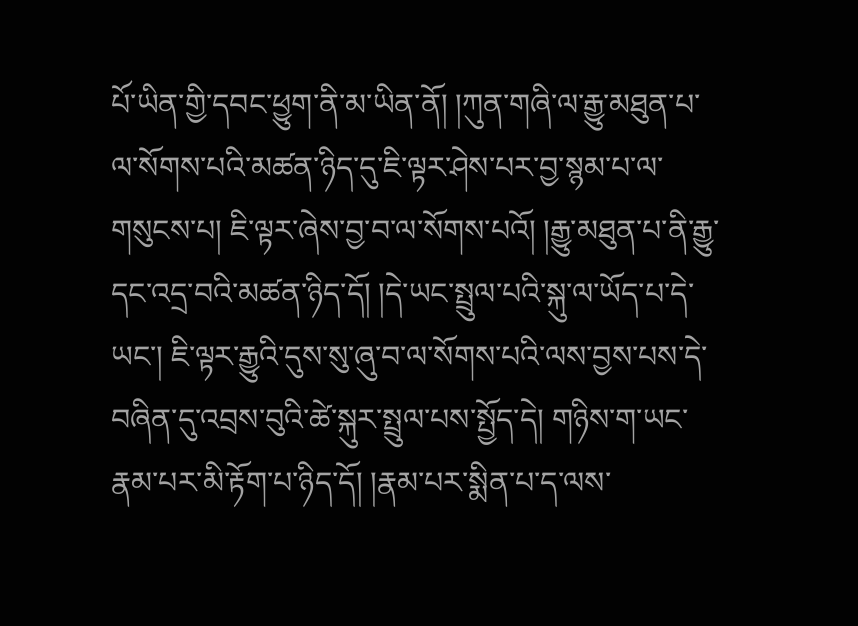པོ་ཡིན་གྱི་དབང་ཕྱུག་ནི་མ་ཡིན་ནོ། །ཀུན་གཞི་ལ་རྒྱུ་མཐུན་པ་ལ་སོགས་པའི་མཚན་ཉིད་དུ་ཇི་ལྟར་ཤེས་པར་བྱ་སྙམ་པ་ལ་གསུངས་པ། ཇི་ལྟར་ཞེས་བྱ་བ་ལ་སོགས་པའོ། །རྒྱུ་མཐུན་པ་ནི་རྒྱུ་དང་འདྲ་བའི་མཚན་ཉིད་དོ། །དེ་ཡང་སྤྲུལ་པའི་སྐུ་ལ་ཡོད་པ་དེ་ཡང་། ཇི་ལྟར་རྒྱུའི་དུས་སུ་ཞུ་བ་ལ་སོགས་པའི་ལས་བྱས་པས་དེ་བཞིན་དུ་འབྲས་བུའི་ཚེ་སྐུར་སྤྲུལ་པས་སྤྱོད་དེ། གཉིས་ག་ཡང་རྣམ་པར་མི་རྟོག་པ་ཉིད་དོ། །རྣམ་པར་སྨིན་པ་ད་ལས་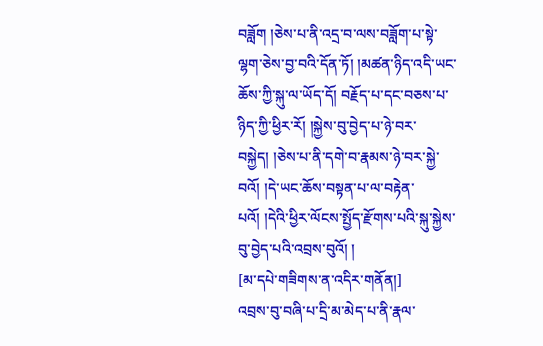བཟློག །ཅེས་པ་ནི་འདྲ་བ་ལས་བཟློག་པ་སྟེ་ལྷག་ཅེས་བྱ་བའི་དོན་ཏོ། །མཚན་ཉིད་འདི་ཡང་ཆོས་ཀྱི་སྐུ་ལ་ཡོད་དོ། བརྗོད་པ་དང་བཅས་པ་ཉིད་ཀྱི་ཕྱིར་རོ། །སྐྱེས་བུ་བྱེད་པ་ཉེ་བར་བསྐྱེད། །ཅེས་པ་ནི་དགེ་བ་རྣམས་ཉེ་བར་སྐྱེ་བའོ། །དེ་ཡང་ཆོས་བསྟན་པ་ལ་བརྟེན་པའོ། །དེའི་ཕྱིར་ལོངས་སྤྱོད་རྫོགས་པའི་སྐུ་སྐྱེས་བུ་བྱེད་པའི་འབྲས་བུའོ། །
[མ་དཔེ་གཟིགས་ན་འདིར་གནོན།]
འབྲས་བུ་བཞི་པ་དྲི་མ་མེད་པ་ནི་རྣལ་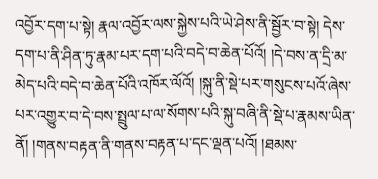འབྱོར་དག་པ་སྟེ། རྣལ་འབྱོར་ལས་སྐྱེས་པའི་ཡེ་ཤེས་ནི་སྦྱོར་བ་སྟེ། དེས་དག་པ་ནི་ཤིན་ཏུ་རྣམ་པར་དག་པའི་བདེ་བ་ཆེན་པོའོ། །དེ་བས་ན་དྲི་མ་མེད་པའི་བདེ་བ་ཆེན་པོའི་འཁོར་ལོའོ། །སྐུ་ནི་སྡེ་པར་གསུངས་པའོ་ཞེས་པར་འགྱུར་བ་དེ་བས་སྤྲུལ་པ་ལ་སོགས་པའི་སྐུ་བཞི་ནི་སྡེ་པ་རྣམས་ཡིན་ནོ། །གནས་བརྟན་ནི་གནས་བརྟན་པ་དང་ལྡན་པའོ། །ཐམས་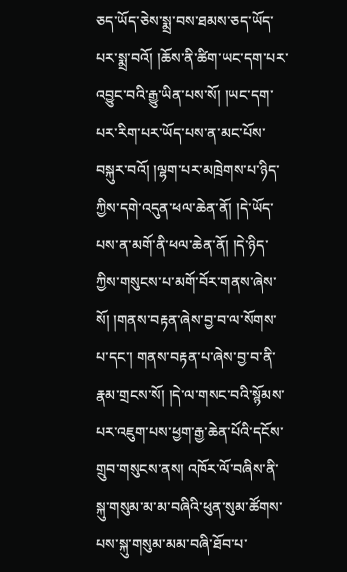ཅད་ཡོད་ཅེས་སྨྲ་བས་ཐམས་ཅད་ཡོད་པར་སྨྲ་བའོ། །ཆོས་ནི་ཚིག་ཡང་དག་པར་འབྱུང་བའི་རྒྱུ་ཡིན་པས་སོ། །ཡང་དག་པར་རིག་པར་ཡོད་པས་ན་མང་པོས་བསྐུར་བའོ། །ལྷག་པར་མཁྲེགས་པ་ཉིད་ཀྱིས་དགེ་འདུན་ཕལ་ཆེན་ནོ། །དེ་ཡོད་པས་ན་མགོ་ནི་ཕལ་ཆེན་ནོ། །དེ་ཉིད་ཀྱིས་གསུངས་པ་མགོ་བོར་གནས་ཞེས་སོ། །གནས་བརྟན་ཞེས་བྱ་བ་ལ་སོགས་པ་དང་། གནས་བརྟན་པ་ཞེས་བྱ་བ་ནི་རྣམ་གྲངས་སོ། །དེ་ལ་གསང་བའི་སྙོམས་པར་འཇུག་པས་ཕྱག་རྒྱ་ཆེན་པོའི་དངོས་གྲུབ་གསུངས་ནས། འཁོར་ལོ་བཞིས་ནི་སྐུ་གསུམ་མ་མ་བཞིའི་ཕུན་སུམ་ཚོགས་པས་སྐུ་གསུམ་མམ་བཞི་ཐོབ་པ་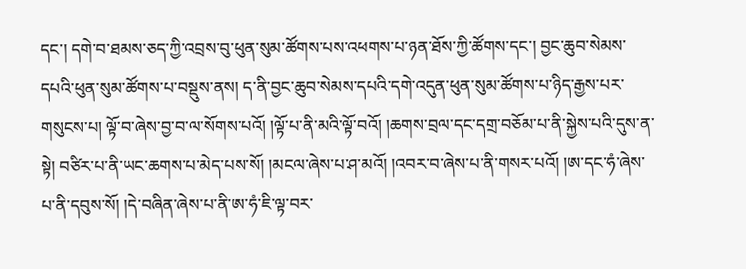དང་། དགེ་བ་ཐམས་ཅད་ཀྱི་འབྲས་བུ་ཕུན་སུམ་ཚོགས་པས་འཕགས་པ་ཉན་ཐོས་ཀྱི་ཚོགས་དང་། བྱང་ཆུབ་སེམས་དཔའི་ཕུན་སུམ་ཚོགས་པ་བསྡུས་ནས། ད་ནི་བྱང་ཆུབ་སེམས་དཔའི་དགེ་འདུན་ཕུན་སུམ་ཚོགས་པ་ཉིད་རྒྱས་པར་གསུངས་པ། ལྟོ་བ་ཞེས་བྱ་བ་ལ་སོགས་པའོ། །ལྟོ་པ་ནི་མའི་ལྟོ་བའོ། །ཆགས་བྲལ་དང་དགྲ་བཅོམ་པ་ནི་སྐྱེས་པའི་དུས་ན་སྟེ། བཙིར་པ་ནི་ཡང་ཆགས་པ་མེད་པས་སོ། །མངལ་ཞེས་པ་ཤ་མའོ། །འབར་བ་ཞེས་པ་ནི་གསར་པའོ། །ཨ་དང་ཧཾ་ཞེས་པ་ནི་དབུས་སོ། །དེ་བཞིན་ཞེས་པ་ནི་ཨ་ཧཾ་ཇི་ལྟ་བར་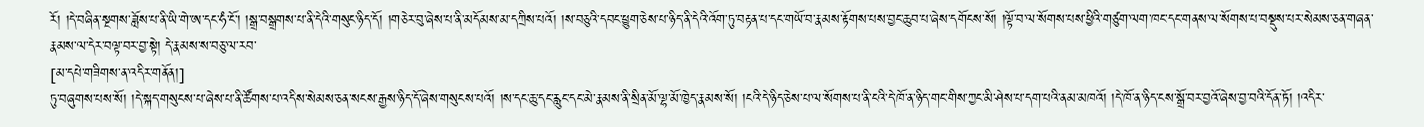རོ། །དེ་བཞིན་སྔགས་ཟློས་པ་ནི་ཡི་གེ་ཨ་དང་ཧཾ་ངོ་། །སྒྲ་བསྒྲགས་པ་ནི་དེའི་གསུང་ཉིད་དོ། །གཅེར་བུ་ཞེས་པ་ནི་མདོམས་མ་དཀྲིས་པའོ། །ས་བཅུའི་དབང་ཕྱུག་ཅེས་པ་ཉིད་ནི་དེའི་འོག་ཏུ་བརྟན་པ་དང་གཡོ་བ་རྣམས་རྟོགས་པས་བྱང་ཆུབ་པ་ཞེས་དགོངས་སོ། །ལྟོ་བ་ལ་སོགས་པས་ཕྱིའི་གཙུག་ལག་ཁང་དང་གནས་ལ་སོགས་པ་བསྡུས་པར་སེམས་ཅན་གཞན་རྣམས་ལ་དེར་བལྟ་བར་བྱ་སྟེ། དེ་རྣམས་ས་བཅུ་ལ་རབ་
[མ་དཔེ་གཟིགས་ན་འདིར་གནོན།]
ཏུ་བཞུགས་པས་སོ། །དེ་སྐད་གསུངས་པ་ཞེས་པ་ནི་ཚོགས་པ་འདིས་སེམས་ཅན་སངས་རྒྱས་ཉིད་དོ་ཞེས་གསུངས་པའོ། །ས་དང་ཆུ་དང་རླུང་དང་མེ་རྣམས་ནི་སྲིན་མོ་ལྷ་མོ་ཁྱེད་རྣམས་སོ། །ངའི་དེ་ཉིད་ཅེས་པ་ལ་སོགས་པ་ནི་ངའི་དེ་ཁོ་ན་ཉིད་གང་གིས་ཀྱང་མི་ཤེས་པ་དག་པའི་ནམ་མཁའོ། །དེ་ཁོ་ན་ཉིད་ངས་སྒྲོ་བར་བྱའོ་ཞེས་བྱ་བའི་དོན་ཏོ། །འདིར་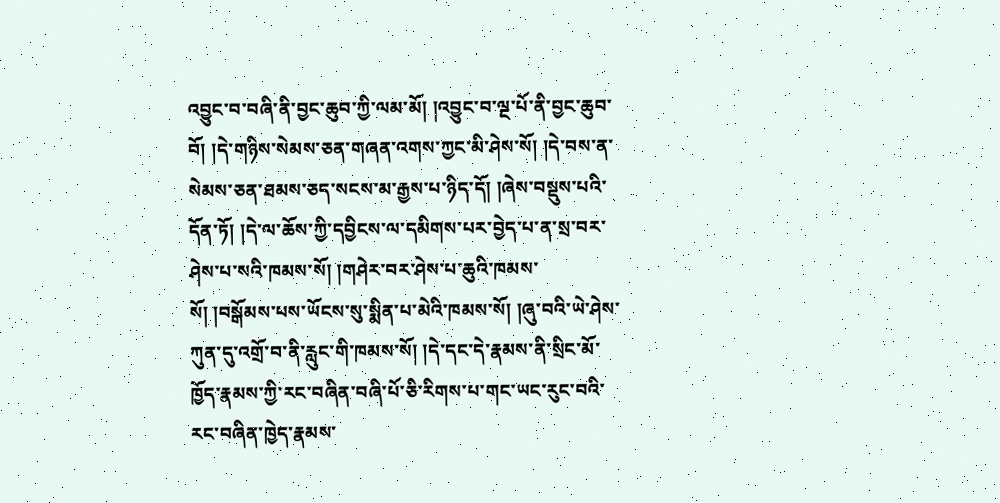འབྱུང་བ་བཞི་ནི་བྱང་ཆུབ་ཀྱི་ལམ་མོ། །འབྱུང་བ་ལྔ་པོ་ནི་བྱང་ཆུབ་བོ། །དེ་གཉིས་སེམས་ཅན་གཞན་འགས་ཀྱང་མི་ཤེས་སོ། །དེ་བས་ན་སེམས་ཅན་ཐམས་ཅད་སངས་མ་རྒྱས་པ་ཉིད་དོ། །ཞེས་བསྡུས་པའི་དོན་ཏོ། །དེ་ལ་ཆོས་ཀྱི་དབྱིངས་ལ་དམིགས་པར་བྱེད་པ་ན་སྲ་བར་ཤེས་པ་སའི་ཁམས་སོ། །གཤེར་བར་ཤེས་པ་ཆུའི་ཁམས་སོ། །བསྒོམས་པས་ཡོངས་སུ་སྨིན་པ་མེའི་ཁམས་སོ། །ཞུ་བའི་ཡེ་ཤེས་ཀུན་དུ་འགྲོ་བ་ནི་རླུང་གི་ཁམས་སོ། །དེ་དང་དེ་རྣམས་ནི་སྲིང་མོ་ཁྱོད་རྣམས་ཀྱི་རང་བཞིན་བཞི་པོ་ཅི་རིགས་པ་གང་ཡང་རུང་བའི་རང་བཞིན་ཁྱེད་རྣམས་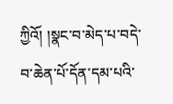ཀྱིའོ། །སྣང་བ་མེད་པ་བདེ་བ་ཆེན་པོ་དོན་དམ་པའི་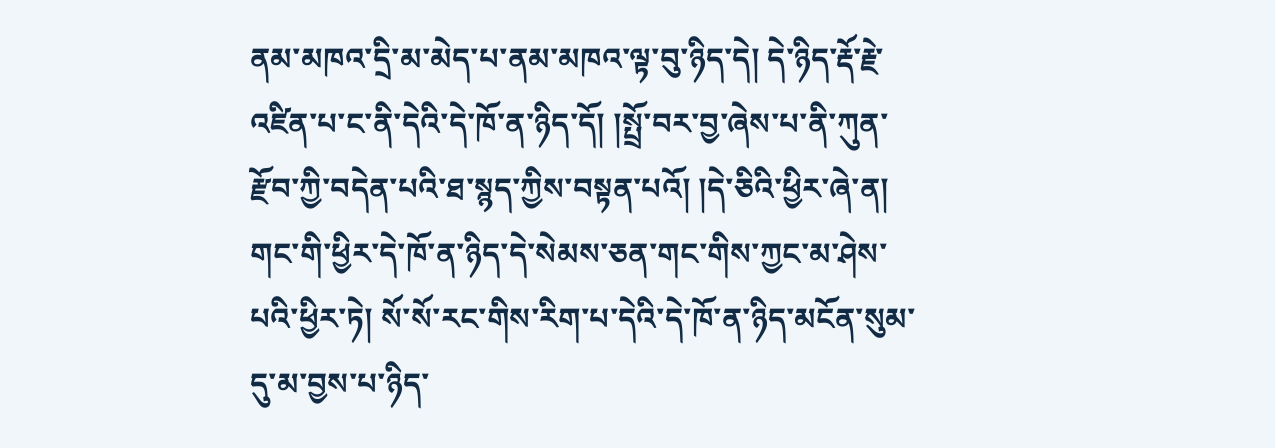ནམ་མཁའ་དྲི་མ་མེད་པ་ནམ་མཁའ་ལྟ་བུ་ཉིད་དེ། དེ་ཉིད་རྡོ་རྗེ་འཛིན་པ་ང་ནི་དེའི་དེ་ཁོ་ན་ཉིད་དོ། །སྤྲོ་བར་བྱ་ཞེས་པ་ནི་ཀུན་རྫོབ་ཀྱི་བདེན་པའི་ཐ་སྙད་ཀྱིས་བསྟན་པའོ། །དེ་ཅིའི་ཕྱིར་ཞེ་ན། གང་གི་ཕྱིར་དེ་ཁོ་ན་ཉིད་དེ་སེམས་ཅན་གང་གིས་ཀྱང་མ་ཤེས་པའི་ཕྱིར་ཏེ། སོ་སོ་རང་གིས་རིག་པ་དེའི་དེ་ཁོ་ན་ཉིད་མངོན་སུམ་དུ་མ་བྱས་པ་ཉིད་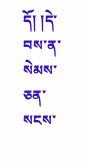དོ། །དེ་བས་ན་སེམས་ཅན་སངས་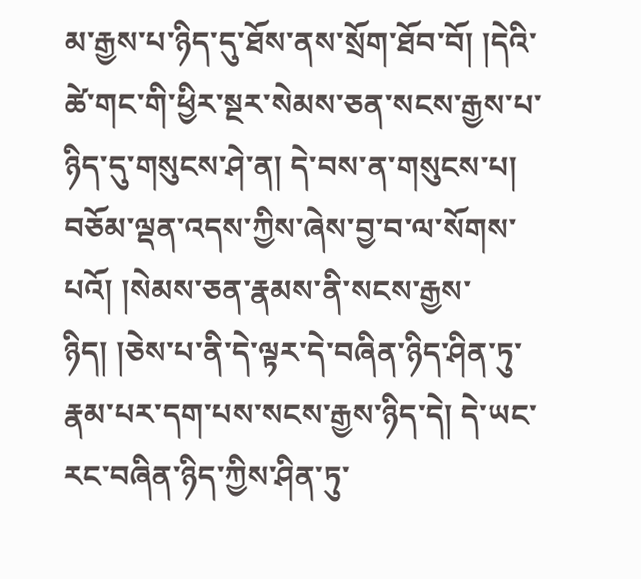མ་རྒྱས་པ་ཉིད་དུ་ཐོས་ནས་སྲོག་ཐོབ་བོ། །དེའི་ཚེ་གང་གི་ཕྱིར་སྔར་སེམས་ཅན་སངས་རྒྱས་པ་ཉིད་དུ་གསུངས་ཤེ་ན། དེ་བས་ན་གསུངས་པ། བཅོམ་ལྡན་འདས་ཀྱིས་ཞེས་བྱ་བ་ལ་སོགས་པའོ། །སེམས་ཅན་རྣམས་ནི་སངས་རྒྱས་ཉིད། །ཅེས་པ་ནི་དེ་ལྟར་དེ་བཞིན་ཉིད་ཤིན་ཏུ་རྣམ་པར་དག་པས་སངས་རྒྱས་ཉིད་དེ། དེ་ཡང་རང་བཞིན་ཉིད་ཀྱིས་ཤིན་ཏུ་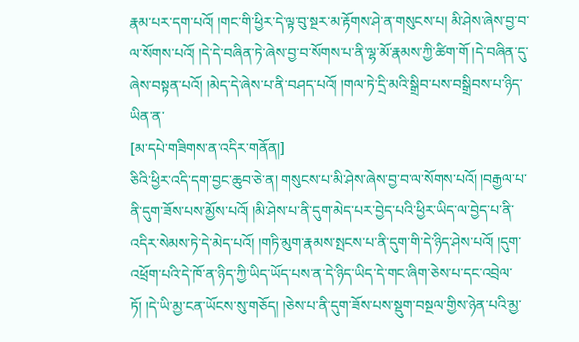རྣམ་པར་དག་པའོ། །གང་གི་ཕྱིར་དེ་ལྟ་བུ་སྔར་མ་རྟོགས་ཤེ་ན་གསུངས་པ། མི་ཤེས་ཞེས་བྱ་བ་ལ་སོགས་པའོ། །དེ་དེ་བཞིན་ཏེ་ཞེས་བྱ་བ་སོགས་པ་ནི་ལྷ་མོ་རྣམས་ཀྱི་ཚིག་གོ །དེ་བཞིན་དུ་ཞེས་བསྟན་པའོ། །མེད་དེ་ཞེས་པ་ནི་བཤད་པའོ། །གལ་ཏེ་དྲི་མའི་སྒྲིབ་པས་བསྒྲིབས་པ་ཉིད་ཡིན་ན་
[མ་དཔེ་གཟིགས་ན་འདིར་གནོན།]
ཅིའི་ཕྱིར་འདི་དག་བྱང་ཆུབ་ཅེ་ན། གསུངས་པ་མི་ཤེས་ཞེས་བྱ་བ་ལ་སོགས་པའོ། །བརྒྱལ་པ་ནི་དུག་ཟོས་པས་མྱོས་པའོ། །མི་ཤེས་པ་ནི་དུག་མེད་པར་བྱེད་པའི་ཕྱིར་ཡིད་ལ་བྱེད་པ་ནི་འདིར་སེམས་ཏེ་དེ་མེད་པའོ། །གཏི་མུག་རྣམས་སྤངས་པ་ནི་དུག་གི་དེ་ཉིད་ཤེས་པའོ། །དུག་འཕྲོག་པའི་དེ་ཁོ་ན་ཉིད་ཀྱི་ཡིད་ཡོད་པས་ན་དེ་ཉིད་ཡིད་དེ་གང་ཞིག་ཅེས་པ་དང་འབྲེལ་ཏོ། །དེ་ཡི་མྱ་ངན་ཡོངས་སུ་གཅོད། །ཅེས་པ་ནི་དུག་ཟོས་པས་སྡུག་བསྔལ་གྱིས་ཉེན་པའི་མྱ་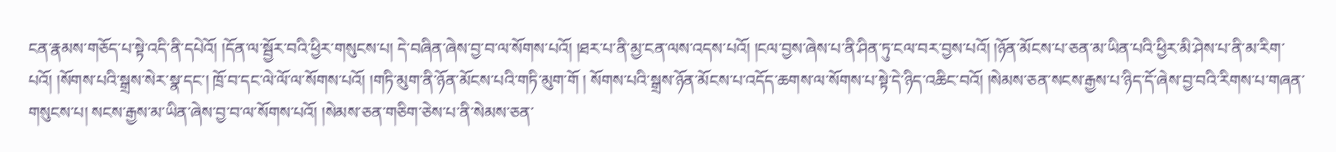ངན་རྣམས་གཅོད་པ་སྟེ་འདི་ནི་དཔེའོ། །དོན་ལ་སྦྱོར་བའི་ཕྱིར་གསུངས་པ། དེ་བཞིན་ཞེས་བྱ་བ་ལ་སོགས་པའོ། །ཐར་པ་ནི་མྱ་ངན་ལས་འདས་པའོ། །ངལ་བྱས་ཞེས་པ་ནི་ཤིན་ཏུ་ངལ་བར་བྱས་པའོ། །ཉོན་མོངས་པ་ཅན་མ་ཡིན་པའི་ཕྱིར་མི་ཤེས་པ་ནི་མ་རིག་པའོ། །སོགས་པའི་སྒྲས་སེར་སྣ་དང་། ཁྲོ་བ་དང་ལེ་ལོ་ལ་སོགས་པའོ། །གཏི་མུག་ནི་ཉོན་མོངས་པའི་གཏི་མུག་གོ ། སོགས་པའི་སྒྲས་ཉོན་མོངས་པ་འདོད་ཆགས་ལ་སོགས་པ་སྟེ་དེ་ཉིད་འཆིང་བའོ། །སེམས་ཅན་སངས་རྒྱས་པ་ཉིད་དོ་ཞེས་བྱ་བའི་རིགས་པ་གཞན་གསུངས་པ། སངས་རྒྱས་མ་ཡིན་ཞེས་བྱ་བ་ལ་སོགས་པའོ། །སེམས་ཅན་གཅིག་ཅེས་པ་ནི་སེམས་ཅན་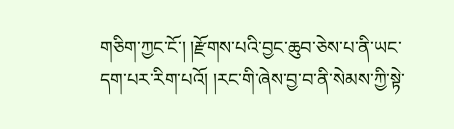གཅིག་ཀྱང་ངོ་། །རྫོགས་པའི་བྱང་ཆུབ་ཅེས་པ་ནི་ཡང་དག་པར་རིག་པའོ། །རང་གི་ཞེས་བྱ་བ་ནི་སེམས་ཀྱི་སྟེ་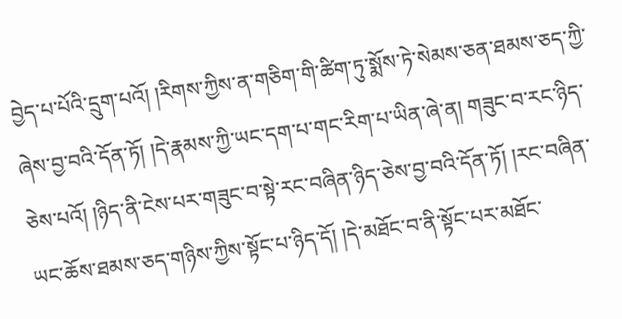བྱེད་པ་པོའི་དྲུག་པའོ། །རིགས་ཀྱིས་ན་གཅིག་གི་ཚིག་ཏུ་སྨོས་ཏེ་སེམས་ཅན་ཐམས་ཅད་ཀྱི་ཞེས་བྱ་བའི་དོན་ཏོ། །དེ་རྣམས་ཀྱི་ཡང་དག་པ་གང་རིག་པ་ཡིན་ཞེ་ན། གཟུང་བ་རང་ཉིད་ཅེས་པའོ། །ཉིད་ནི་ངེས་པར་གཟུང་བ་སྟེ་རང་བཞིན་ཉིད་ཅེས་བྱ་བའི་དོན་ཏོ། །རང་བཞིན་ཡང་ཆོས་ཐམས་ཅད་གཉིས་ཀྱིས་སྟོང་པ་ཉིད་དོ། །དེ་མཐོང་བ་ནི་སྟོང་པར་མཐོང་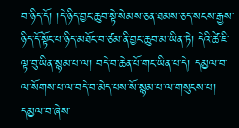བ་ཉིད་དོ། །དེ་ཉིད་བྱང་ཆུབ་སྟེ་སེམས་ཅན་ཐམས་ཅད་སངས་རྒྱས་ཉིད་དོ་སྟོང་པ་ཉིད་མཐོང་བ་ཙམ་ནི་བྱང་ཆུབ་མ་ཡིན་ཏེ། དེའི་ཚེ་ཇི་ལྟ་བུ་ཡིན་སྙམ་པ་ལ། བདེ་བ་ཆེན་པོ་གང་ཡིན་པ་དེ། དམྱལ་བ་ལ་སོགས་པ་ལ་བདེ་བ་མེད་པས་སོ་སྙམ་པ་ལ་གསུངས་པ། དམྱལ་བ་ཞེས་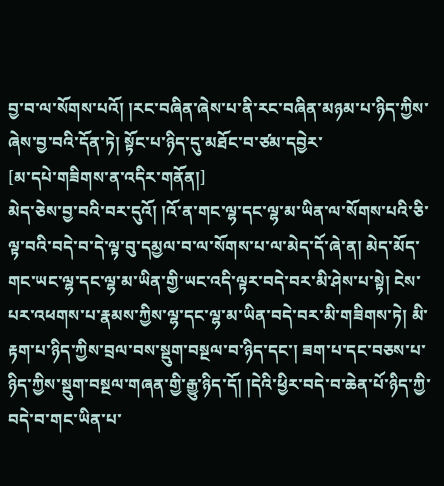བྱ་བ་ལ་སོགས་པའོ། །རང་བཞིན་ཞེས་པ་ནི་རང་བཞིན་མཉམ་པ་ཉིད་ཀྱིས་ཞེས་བྱ་བའི་དོན་ཏེ། སྟོང་པ་ཉིད་དུ་མཐོང་བ་ཙམ་དབྱེར་
[མ་དཔེ་གཟིགས་ན་འདིར་གནོན།]
མེད་ཅེས་བྱ་བའི་བར་དུའོ། །འོ་ན་གང་ལྷ་དང་ལྷ་མ་ཡིན་ལ་སོགས་པའི་ཅི་ལྟ་བའི་བདེ་བ་དེ་ལྟ་བུ་དམྱལ་བ་ལ་སོགས་པ་ལ་མེད་དོ་ཞེ་ན། མེད་མོད་གང་ཡང་ལྷ་དང་ལྷ་མ་ཡིན་གྱི་ཡང་འདི་ལྟར་བདེ་བར་མི་ཤེས་པ་སྟེ། ངེས་པར་འཕགས་པ་རྣམས་ཀྱིས་ལྷ་དང་ལྷ་མ་ཡིན་བདེ་བར་མི་གཟིགས་ཏེ། མི་རྟག་པ་ཉིད་ཀྱིས་བྲལ་བས་སྡུག་བསྔལ་བ་ཉིད་དང་། ཟག་པ་དང་བཅས་པ་ཉིད་ཀྱིས་སྡུག་བསྔལ་གཞན་གྱི་རྒྱུ་ཉིད་དོ། །དེའི་ཕྱིར་བདེ་བ་ཆེན་པོ་ཉིད་ཀྱི་བདེ་བ་གང་ཡིན་པ་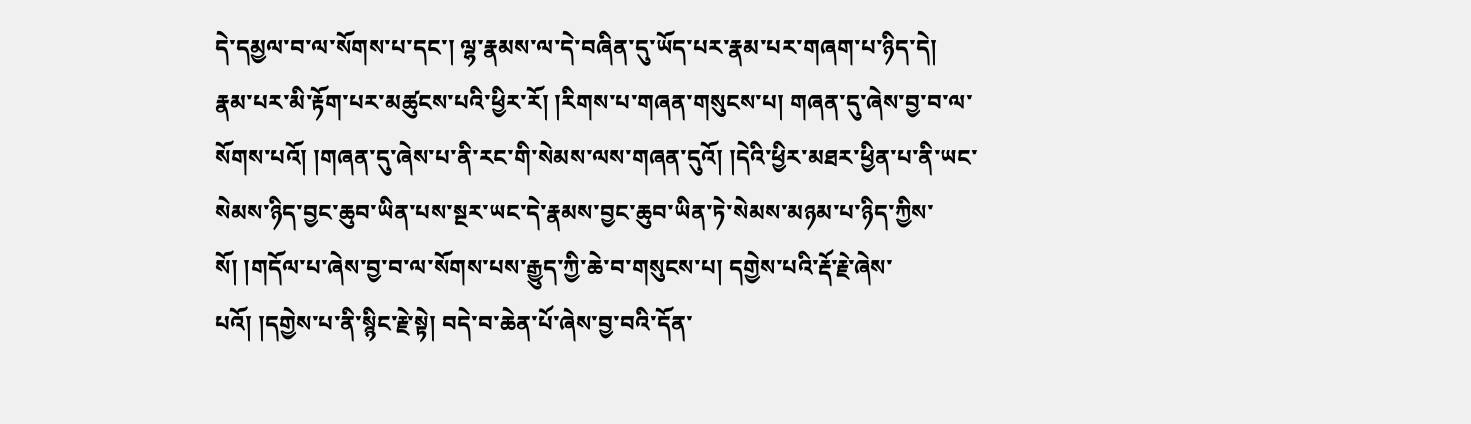དེ་དམྱལ་བ་ལ་སོགས་པ་དང་། ལྷ་རྣམས་ལ་དེ་བཞིན་དུ་ཡོད་པར་རྣམ་པར་གཞག་པ་ཉིད་དེ། རྣམ་པར་མི་རྟོག་པར་མཚུངས་པའི་ཕྱིར་རོ། །རིགས་པ་གཞན་གསུངས་པ། གཞན་དུ་ཞེས་བྱ་བ་ལ་སོགས་པའོ། །གཞན་དུ་ཞེས་པ་ནི་རང་གི་སེམས་ལས་གཞན་དུའོ། །དེའི་ཕྱིར་མཐར་ཕྱིན་པ་ནི་ཡང་སེམས་ཉིད་བྱང་ཆུབ་ཡིན་པས་སྔར་ཡང་དེ་རྣམས་བྱང་ཆུབ་ཡིན་ཏེ་སེམས་མཉམ་པ་ཉིད་ཀྱིས་སོ། །གདོལ་པ་ཞེས་བྱ་བ་ལ་སོགས་པས་རྒྱུད་ཀྱི་ཆེ་བ་གསུངས་པ། དགྱེས་པའི་རྡོ་རྗེ་ཞེས་པའོ། །དགྱེས་པ་ནི་སྙིང་རྗེ་སྟེ། བདེ་བ་ཆེན་པོ་ཞེས་བྱ་བའི་དོན་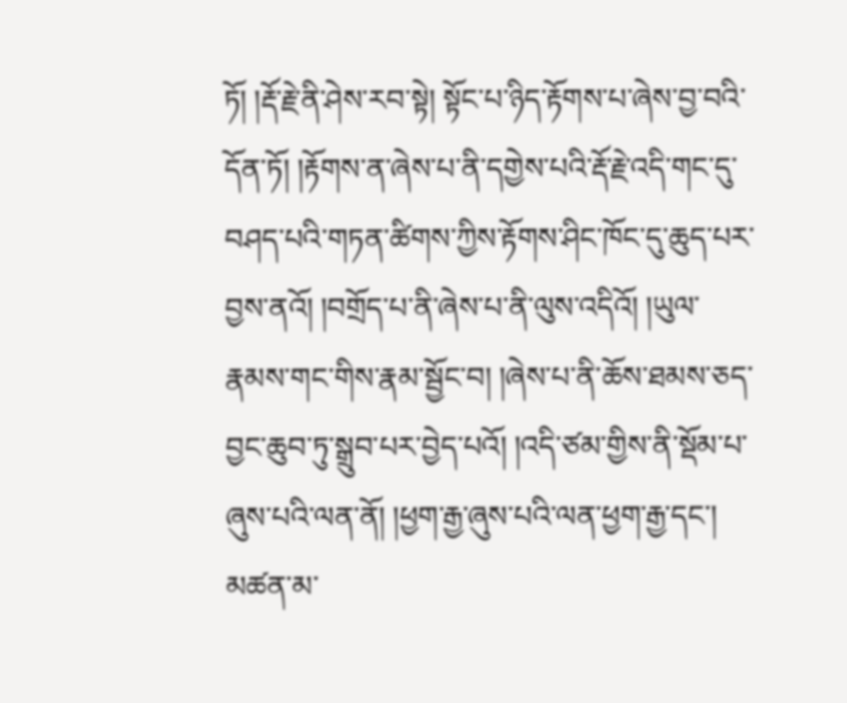ཏོ། །རྡོ་རྗེ་ནི་ཤེས་རབ་སྟེ། སྟོང་པ་ཉིད་རྟོགས་པ་ཞེས་བྱ་བའི་དོན་ཏོ། །རྟོགས་ན་ཞེས་པ་ནི་དགྱེས་པའི་རྡོ་རྗེ་འདི་གང་དུ་བཤད་པའི་གཏན་ཚིགས་ཀྱིས་རྟོགས་ཤིང་ཁོང་དུ་ཆུད་པར་བྱས་ནའོ། །བགྲོད་པ་ནི་ཞེས་པ་ནི་ལུས་འདིའོ། །ཡུལ་རྣམས་གང་གིས་རྣམ་སྦྱོང་བ། །ཞེས་པ་ནི་ཆོས་ཐམས་ཅད་བྱང་ཆུབ་ཏུ་སྒྲུབ་པར་བྱེད་པའོ། །འདི་ཙམ་གྱིས་ནི་སྡོམ་པ་ཞུས་པའི་ལན་ནོ། །ཕྱག་རྒྱ་ཞུས་པའི་ལན་ཕྱག་རྒྱ་དང་། མཚན་མ་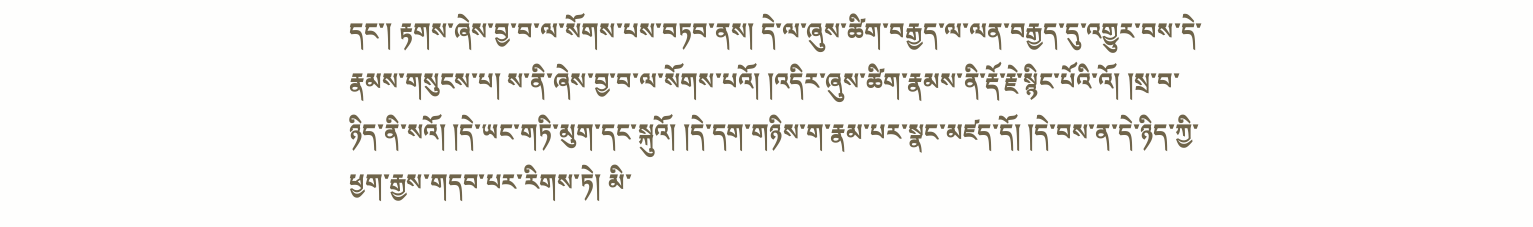དང་། རྟགས་ཞེས་བྱ་བ་ལ་སོགས་པས་བཏབ་ནས། དེ་ལ་ཞུས་ཚིག་བརྒྱད་ལ་ལན་བརྒྱད་དུ་འགྱུར་བས་དེ་རྣམས་གསུངས་པ། ས་ནི་ཞེས་བྱ་བ་ལ་སོགས་པའོ། །འདིར་ཞུས་ཚིག་རྣམས་ནི་རྡོ་རྗེ་སྙིང་པོའི་འོ། །སྲ་བ་ཉིད་ནི་སའོ། །དེ་ཡང་གཏི་མུག་དང་སྐུའོ། །དེ་དག་གཉིས་ག་རྣམ་པར་སྣང་མཛད་དོ། །དེ་བས་ན་དེ་ཉིད་ཀྱི་ཕྱག་རྒྱས་གདབ་པར་རིགས་ཏེ། མི་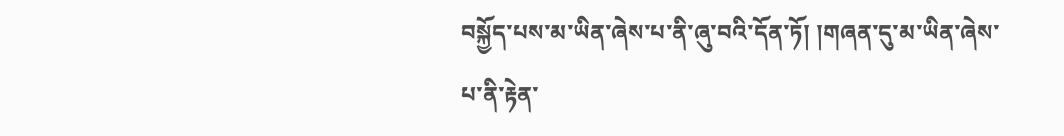བསྐྱོད་པས་མ་ཡིན་ཞེས་པ་ནི་ཞུ་བའི་དོན་ཏོ། །གཞན་དུ་མ་ཡིན་ཞེས་པ་ནི་རྟེན་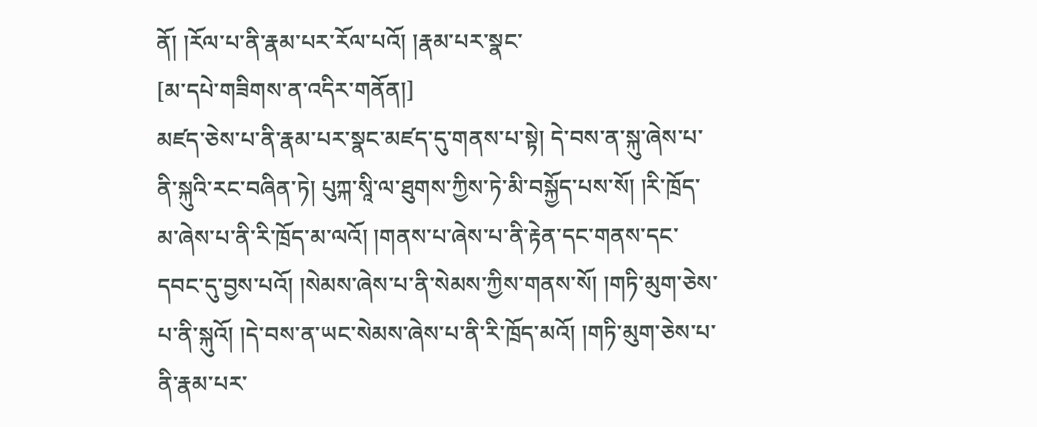ནོ། །རོལ་པ་ནི་རྣམ་པར་རོལ་པའོ། །རྣམ་པར་སྣང་
[མ་དཔེ་གཟིགས་ན་འདིར་གནོན།]
མཛད་ཅེས་པ་ནི་རྣམ་པར་སྣང་མཛད་དུ་གནས་པ་སྟེ། དེ་བས་ན་སྐུ་ཞེས་པ་ནི་སྐུའི་རང་བཞིན་ཏེ། པུཀྐ་སཱི་ལ་ཐུགས་ཀྱིས་ཏེ་མི་བསྐྱོད་པས་སོ། །རི་ཁྲོད་མ་ཞེས་པ་ནི་རི་ཁྲོད་མ་ལའོ། །གནས་པ་ཞེས་པ་ནི་རྟེན་དང་གནས་དང་དབང་དུ་བྱས་པའོ། །སེམས་ཞེས་པ་ནི་སེམས་ཀྱིས་གནས་སོ། །གཏི་མུག་ཅེས་པ་ནི་སྐུའོ། །དེ་བས་ན་ཡང་སེམས་ཞེས་པ་ནི་རི་ཁྲོད་མའོ། །གཏི་མུག་ཅེས་པ་ནི་རྣམ་པར་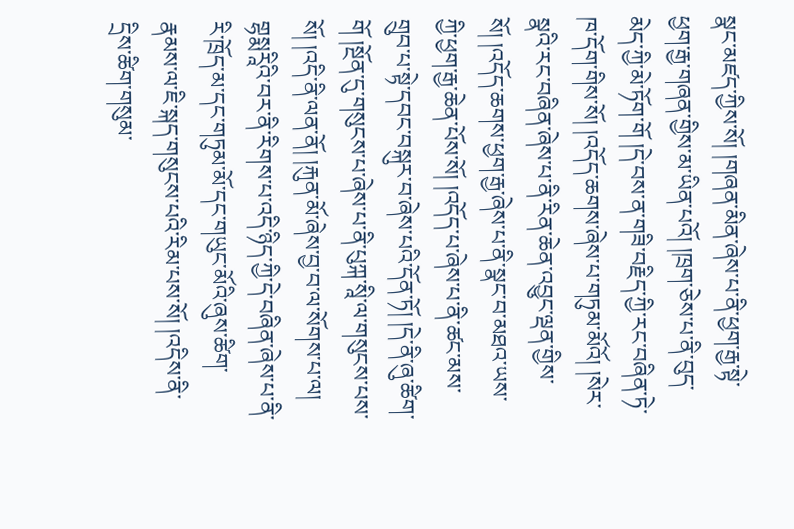སྣང་མཛད་ཀྱིས་སོ། །གཞན་མིན་ཞེས་པ་ནི་ཕྱག་རྒྱ་སྟེ་ཕྱག་རྒྱ་གཞན་གྱིས་མ་ཡིན་པའོ། །ཁྲག་ཅེས་པ་ནི་བུད་མེད་ཀྱི་མེ་ཏོག་གོ །དེ་བས་ན་གཟི་བརྗིད་ཀྱི་རང་བཞིན་ཏེ་ཁ་དོག་གིས་སོ། །འདོད་ཆགས་ཞེས་པ་གཏུམ་མོའོ། །སེར་སྣའི་རང་བཞིན་ཞེས་པ་ནི་རིན་ཆེན་འབྱུང་ལྡན་གྱིས་སོ། །འདོད་ཆགས་ཕྱག་རྒྱ་ཞེས་པ་ནི་སྣང་བ་མཐའ་ཡས་ཀྱི་ཕྱག་རྒྱ་ཆེན་པོས་སོ། །འདོད་པ་ཞེས་པ་ནི་ཚང་མས་གྲུབ་པ་སྟེ་དབང་བསྐུར་བ་ཞེས་པའི་དོན་ཏོ། །དེ་ནི་ཞུ་ཚིག་གོ །སྔོན་དུ་གསུངས་པ་ཞེས་པ་ནི་པུཀྐ་སཱི་ལ་གསུངས་པས་སོ། །འདི་ནི་ལན་ནོ། །རྐུན་མོ་ཞེས་བྱ་བ་ལ་སོགས་པ་ལ། གྷསྨརཱིའི་བར་ནི་རིགས་པ་འདི་ཉིད་ཀྱི་དེ་བཞིན་ཞེས་པ་ནི་རི་ཁྲོད་མ་དང་གཏུམ་མོ་དང་གཡུང་མོའི་ཞུས་ཚིག་རྣམས་ལ་ཇི་སྐད་གསུངས་པའི་རིམ་པས་སོ། །འདིས་ནི་དྲིས་ཚིག་གསུམ་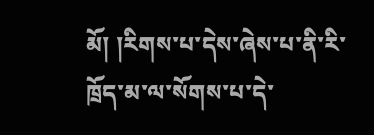མོ། །རིགས་པ་དེས་ཞེས་པ་ནི་རི་ཁྲོད་མ་ལ་སོགས་པ་དེ་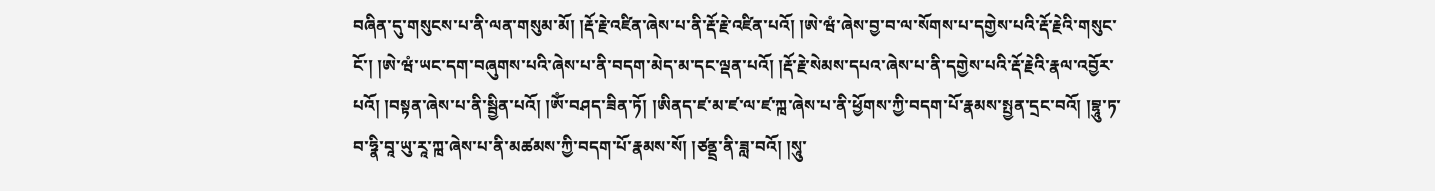བཞིན་དུ་གསུངས་པ་ནི་ལན་གསུམ་མོ། །རྡོ་རྗེ་འཛིན་ཞེས་པ་ནི་རྡོ་རྗེ་འཛིན་པའོ། །ཨེ་ཝཾ་ཞེས་བྱ་བ་ལ་སོགས་པ་དགྱེས་པའི་རྡོ་རྗེའི་གསུང་ངོ་། །ཨེ་ཝཾ་ཡང་དག་བཞུགས་པའི་ཞེས་པ་ནི་བདག་མེད་མ་དང་ལྡན་པའོ། །རྡོ་རྗེ་སེམས་དཔའ་ཞེས་པ་ནི་དགྱེས་པའི་རྡོ་རྗེའི་རྣལ་འབྱོར་པའོ། །བསྟན་ཞེས་པ་ནི་སྦྱིན་པའོ། །ཨོཾ་བཤད་ཟིན་ཏོ། །ཨིནད་ཛ་མ་ཛ་ལ་ཛ་ཀྑ་ཞེས་པ་ནི་ཕྱོགས་ཀྱི་བདག་པོ་རྣམས་སྤྱན་དྲང་བའོ། །བྷཱུ་ཏ་བ་ཧྣི་བཱ་ཡུ་རཱ་ཀྑ་ཞེས་པ་ནི་མཚམས་ཀྱི་བདག་པོ་རྣམས་སོ། །ཙནྡྲ་ནི་ཟླ་བའོ། །སཱུ་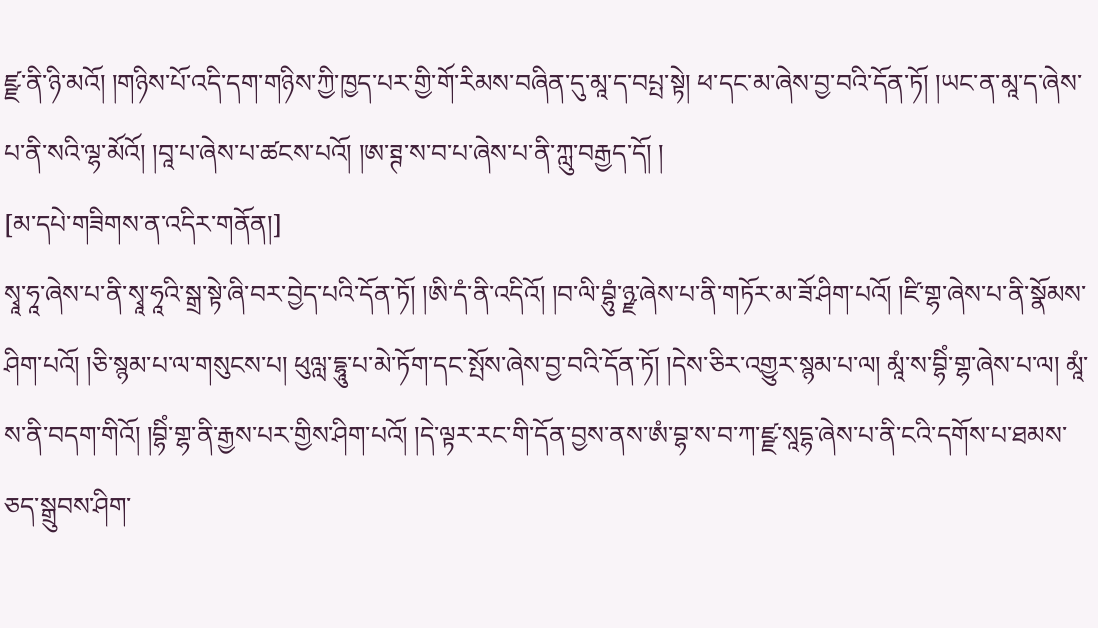ཛྫ་ནི་ཉི་མའོ། །གཉིས་པོ་འདི་དག་གཉིས་ཀྱི་ཁྱད་པར་གྱི་གོ་རིམས་བཞིན་དུ་མཱ་ད་བཔྤ་སྟེ། ཕ་དང་མ་ཞེས་བྱ་བའི་དོན་ཏོ། །ཡང་ན་མཱ་ད་ཞེས་པ་ནི་སའི་ལྷ་མོའོ། །བཱ་པ་ཞེས་པ་ཚངས་པའོ། །ཨ་ཊྚ་ས་བ་པ་ཞེས་པ་ནི་ཀླུ་བརྒྱད་དོ། །
[མ་དཔེ་གཟིགས་ན་འདིར་གནོན།]
སྭཱ་ཧཱ་ཞེས་པ་ནི་སྭཱ་ཧཱའི་སྒྲ་སྟེ་ཞི་བར་བྱེད་པའི་དོན་ཏོ། །ཨི་དཾ་ནི་འདིའོ། །བ་ལི་བྷུཾ་ཉྫ་ཞེས་པ་ནི་གཏོར་མ་ཟོ་ཤིག་པའོ། །ཛི་གྷ་ཞེས་པ་ནི་སྣོམས་ཤིག་པའོ། །ཅི་སྙམ་པ་ལ་གསུངས་པ། ཕུལླ་དྷཱུ་པ་མེ་ཏོག་དང་སྤོས་ཞེས་བྱ་བའི་དོན་ཏོ། །དེས་ཅིར་འགྱུར་སྙམ་པ་ལ། མཱཾ་ས་བྷིཾ་གྷ་ཞེས་པ་ལ། མཱཾ་ས་ནི་བདག་གིའོ། །བྷིཾ་གྷ་ནི་རྒྱས་པར་གྱིས་ཤིག་པའོ། །དེ་ལྟར་རང་གི་དོན་བྱས་ནས་ཨཾ་བྷ་ས་བ་ཀ་ཛྫ་སཱདྷ་ཞེས་པ་ནི་ངའི་དགོས་པ་ཐམས་ཅད་སྒྲུབས་ཤིག་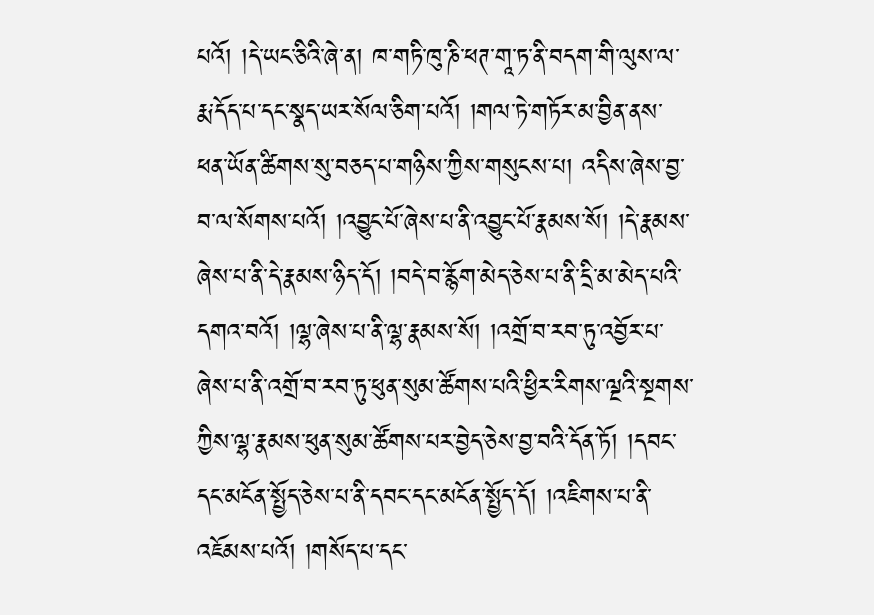པའོ། །དེ་ཡང་ཅིའི་ཞེ་ན། ཁ་གཏི་ཁུ་ཎི་ཕཊ་གཱ་ཏ་ནི་བདག་གི་ལུས་ལ་རྨ་དོད་པ་དང་སྣད་ཡར་སོལ་ཅིག་པའོ། །གལ་ཏེ་གཏོར་མ་བྱིན་ནས་ཕན་ཡོན་ཚིགས་སུ་བཅད་པ་གཉིས་ཀྱིས་གསུངས་པ། འདིས་ཞེས་བྱ་བ་ལ་སོགས་པའོ། །འབྱུང་པོ་ཞེས་པ་ནི་འབྱུང་པོ་རྣམས་སོ། །དེ་རྣམས་ཞེས་པ་ནི་དེ་རྣམས་ཉིད་དོ། །བདེ་བ་རྙོག་མེད་ཅེས་པ་ནི་དྲི་མ་མེད་པའི་དགའ་བའོ། །ལྷ་ཞེས་པ་ནི་ལྷ་རྣམས་སོ། །འགྲོ་བ་རབ་ཏུ་འབྱོར་པ་ཞེས་པ་ནི་འགྲོ་བ་རབ་ཏུ་ཕུན་སུམ་ཚོགས་པའི་ཕྱིར་རིགས་ལྔའི་སྔགས་ཀྱིས་ལྷ་རྣམས་ཕུན་སུམ་ཚོགས་པར་བྱེད་ཅེས་བྱ་བའི་དོན་ཏོ། །དབང་དང་མངོན་སྤྱོད་ཅེས་པ་ནི་དབང་དང་མངོན་སྤྱོད་དོ། །འཇིགས་པ་ནི་འཇོམས་པའོ། །གསོད་པ་དང་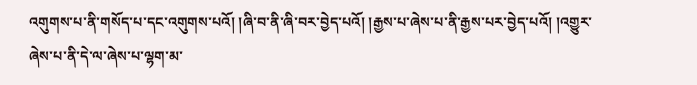འགུགས་པ་ནི་གསོད་པ་དང་འགུགས་པའོ། །ཞི་བ་ནི་ཞི་བར་བྱེད་པའོ། །རྒྱས་པ་ཞེས་པ་ནི་རྒྱས་པར་བྱེད་པའོ། །འགྱུར་ཞེས་པ་ནི་དེ་ལ་ཞེས་པ་ལྷག་མ་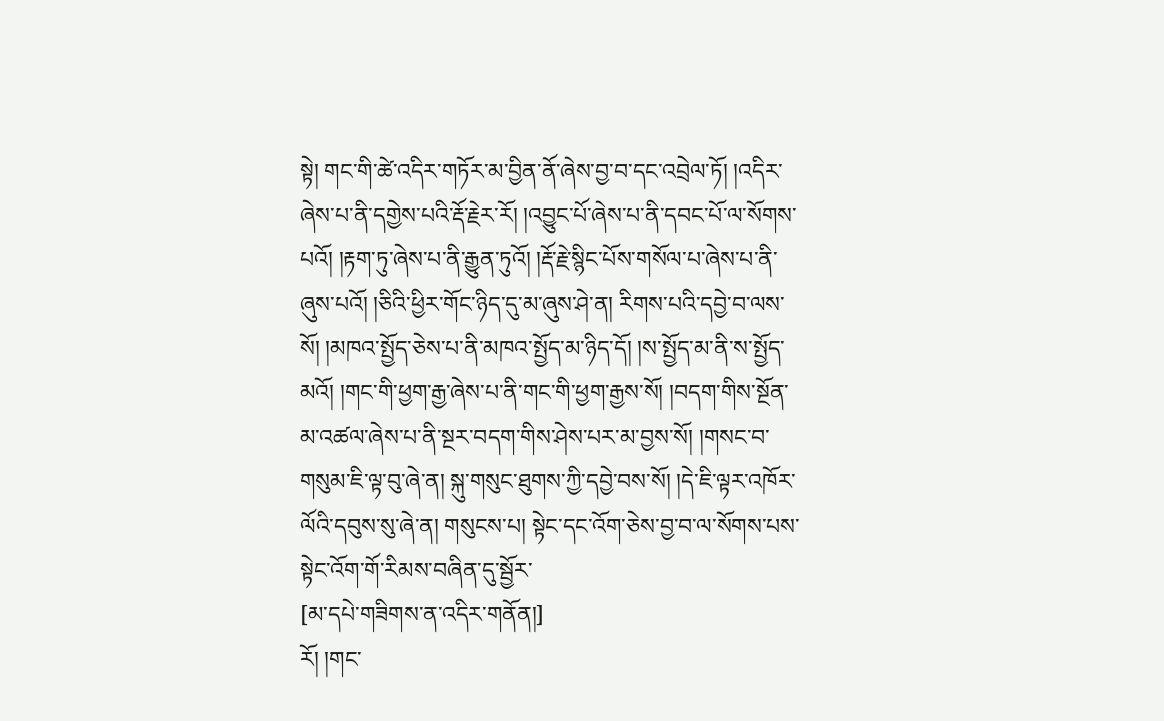སྟེ། གང་གི་ཚེ་འདིར་གཏོར་མ་བྱིན་ནོ་ཞེས་བྱ་བ་དང་འབྲེལ་ཏོ། །འདིར་ཞེས་པ་ནི་དགྱེས་པའི་རྡོ་རྗེར་རོ། །འབྱུང་པོ་ཞེས་པ་ནི་དབང་པོ་ལ་སོགས་པའོ། །རྟག་ཏུ་ཞེས་པ་ནི་རྒྱུན་ཏུའོ། །རྡོ་རྗེ་སྙིང་པོས་གསོལ་པ་ཞེས་པ་ནི་ཞུས་པའོ། །ཅིའི་ཕྱིར་གོང་ཉིད་དུ་མ་ཞུས་ཤེ་ན། རིགས་པའི་དབྱེ་བ་ལས་སོ། །མཁའ་སྤྱོད་ཅེས་པ་ནི་མཁའ་སྤྱོད་མ་ཉིད་དོ། །ས་སྤྱོད་མ་ནི་ས་སྤྱོད་མའོ། །གང་གི་ཕྱག་རྒྱ་ཞེས་པ་ནི་གང་གི་ཕྱག་རྒྱས་སོ། །བདག་གིས་སྔོན་མ་འཚལ་ཞེས་པ་ནི་སྔར་བདག་གིས་ཤེས་པར་མ་བྱས་སོ། །གསང་བ་གསུམ་ཇི་ལྟ་བུ་ཞེ་ན། སྐུ་གསུང་ཐུགས་ཀྱི་དབྱེ་བས་སོ། །དེ་ཇི་ལྟར་འཁོར་ལོའི་དབུས་སུ་ཞེ་ན། གསུངས་པ། སྟེང་དང་འོག་ཅེས་བྱ་བ་ལ་སོགས་པས་སྟེང་འོག་གོ་རིམས་བཞིན་དུ་སྦྱོར་
[མ་དཔེ་གཟིགས་ན་འདིར་གནོན།]
རོ། །གང་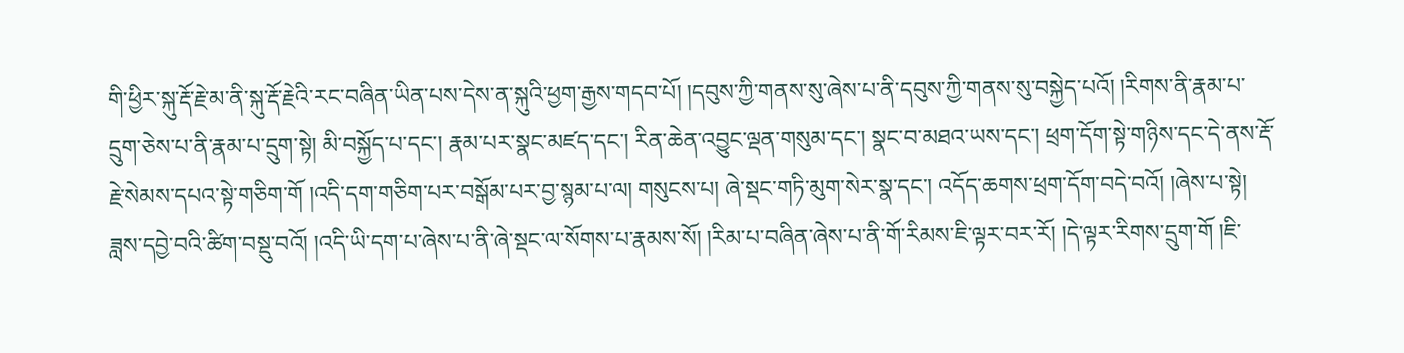གི་ཕྱིར་སྐུ་རྡོ་རྗེ་མ་ནི་སྐུ་རྡོ་རྗེའི་རང་བཞིན་ཡིན་པས་དེས་ན་སྐུའི་ཕྱག་རྒྱས་གདབ་པོ། །དབུས་ཀྱི་གནས་སུ་ཞེས་པ་ནི་དབུས་ཀྱི་གནས་སུ་བསྐྱེད་པའོ། །རིགས་ནི་རྣམ་པ་དྲུག་ཅེས་པ་ནི་རྣམ་པ་དྲུག་སྟེ། མི་བསྐྱོད་པ་དང་། རྣམ་པར་སྣང་མཛད་དང་། རིན་ཆེན་འབྱུང་ལྡན་གསུམ་དང་། སྣང་བ་མཐའ་ཡས་དང་། ཕྲག་དོག་སྟེ་གཉིས་དང་དེ་ནས་རྡོ་རྗེ་སེམས་དཔའ་སྟེ་གཅིག་གོ །འདི་དག་གཅིག་པར་བསྒོམ་པར་བྱ་སྙམ་པ་ལ། གསུངས་པ། ཞེ་སྡང་གཏི་མུག་སེར་སྣ་དང་། འདོད་ཆགས་ཕྲག་དོག་བདེ་བའོ། །ཞེས་པ་སྟེ། ཟླས་དབྱེ་བའི་ཚིག་བསྡུ་བའོ། །འདི་ཡི་དག་པ་ཞེས་པ་ནི་ཞེ་སྡང་ལ་སོགས་པ་རྣམས་སོ། །རིམ་པ་བཞིན་ཞེས་པ་ནི་གོ་རིམས་ཇི་ལྟར་བར་རོ། །དེ་ལྟར་རིགས་དྲུག་གོ །ཇི་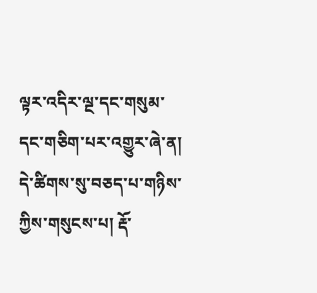ལྟར་འདིར་ལྔ་དང་གསུམ་དང་གཅིག་པར་འགྱུར་ཞེ་ན། དེ་ཚིགས་སུ་བཅད་པ་གཉིས་ཀྱིས་གསུངས་པ། རྡོ་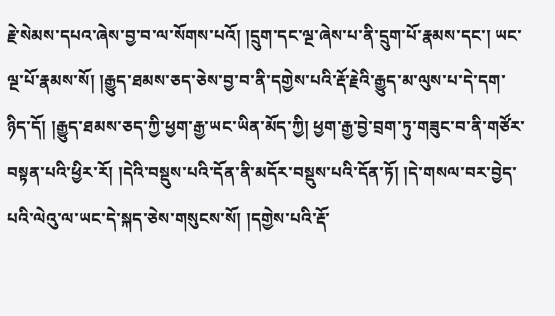རྗེ་སེམས་དཔའ་ཞེས་བྱ་བ་ལ་སོགས་པའོ། །དྲུག་དང་ལྔ་ཞེས་པ་ནི་དྲུག་པོ་རྣམས་དང་། ཡང་ལྔ་པོ་རྣམས་སོ། །རྒྱུད་ཐམས་ཅད་ཅེས་བྱ་བ་ནི་དགྱེས་པའི་རྡོ་རྗེའི་རྒྱུད་མ་ལུས་པ་དེ་དག་ཉིད་དོ། །རྒྱུད་ཐམས་ཅད་ཀྱི་ཕྱག་རྒྱ་ཡང་ཡིན་མོད་ཀྱི། ཕྱག་རྒྱ་བྱེ་བྲག་ཏུ་གཟུང་བ་ནི་གཙོར་བསྟན་པའི་ཕྱིར་རོ། །དེའི་བསྡུས་པའི་དོན་ནི་མདོར་བསྡུས་པའི་དོན་ཏོ། །དེ་གསལ་བར་བྱེད་པའི་ལེའུ་ལ་ཡང་དེ་སྐད་ཅེས་གསུངས་སོ། །དགྱེས་པའི་རྡོ་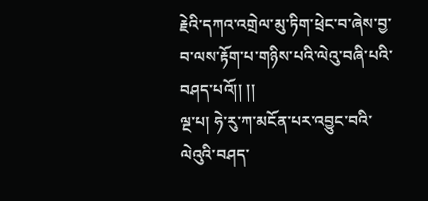རྗེའི་དཀའ་འགྲེལ་མུ་ཏིག་ཕྲེང་བ་ཞེས་བྱ་བ་ལས་རྟོག་པ་གཉིས་པའི་ལེའུ་བཞི་པའི་བཤད་པའོ།། །།
ལྔ་པ། ཧེ་རུ་ཀ་མངོན་པར་འབྱུང་བའི་ལེའུའི་བཤད་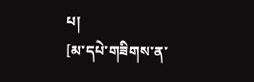པ།
[མ་དཔེ་གཟིགས་ན་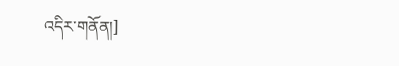འདིར་གནོན།]